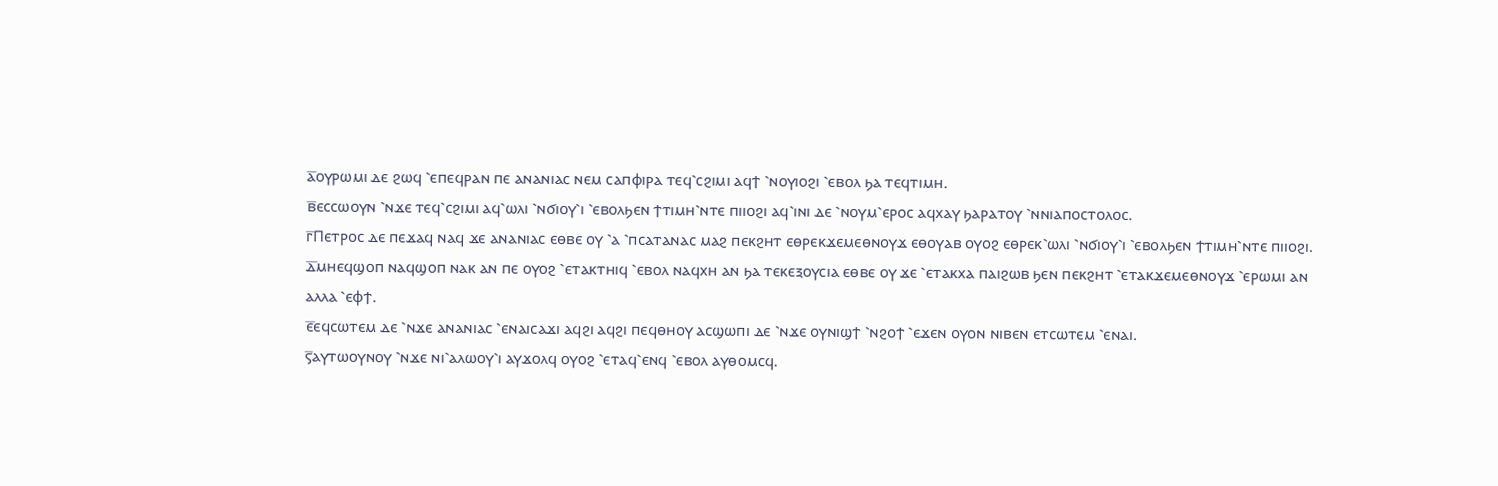ⲁ̅ⲟⲩⲣⲱⲙⲓ ⲇⲉ ϩⲱϥ ⳿ⲉⲡⲉϥⲣⲁⲛ ⲡⲉ ⲁⲛⲁⲛⲓⲁⲥ ⲛⲉⲙ ⲥⲁⲡⲫⲓⲣⲁ ⲧⲉϥ⳿ⲥϩⲓⲙⲓ ⲁϥϯ ⳿ⲛⲟⲩⲓⲟϩⲓ ⳿ⲉⲃⲟⲗ ϧⲁ ⲧⲉϥⲧⲓⲙⲏ.
ⲃ̅ⲉⲥⲥⲱⲟⲩⲛ ⳿ⲛϫⲉ ⲧⲉϥ⳿ⲥϩⲓⲙⲓ ⲁϥ⳿ⲱⲗⲓ ⳿ⲛϭⲓⲟⲩ⳿ⲓ ⳿ⲉⲃⲟⲗϧⲉⲛ ϯⲧⲓⲙⲏ⳿ⲛⲧⲉ ⲡⲓⲓⲟϩⲓ ⲁϥ⳿ⲓⲛⲓ ⲇⲉ ⳿ⲛⲟⲩⲙ⳿ⲉⲣⲟⲥ ⲁϥⲭⲁⲩ ϧⲁⲣⲁⲧⲟⲩ ⳿ⲛⲛⲓⲁⲡⲟⲥⲧⲟⲗⲟⲥ.
ⲅ̅Ⲡⲉⲧⲣⲟⲥ ⲇⲉ ⲡⲉϫⲁϥ ⲛⲁϥ ϫⲉ ⲁⲛⲁⲛⲓⲁⲥ ⲉⲑⲃⲉ ⲟⲩ ⳿ⲁ ⳿ⲡⲥⲁⲧⲁⲛⲁⲥ ⲙⲁϩ ⲡⲉⲕϩⲏⲧ ⲉⲑⲣⲉⲕϫⲉⲙⲉⲑⲛⲟⲩϫ ⲉⲑⲟⲩⲁⲃ ⲟⲩⲟϩ ⲉⲑⲣⲉⲕ⳿ⲱⲗⲓ ⳿ⲛϭⲓⲟⲩ⳿ⲓ ⳿ⲉⲃⲟⲗϧⲉⲛ ϯⲧⲓⲙⲏ⳿ⲛⲧⲉ ⲡⲓⲓⲟϩⲓ.
ⲇ̅ⲙⲏⲉϥϣⲟⲡ ⲛⲁϥϣⲟⲡ ⲛⲁⲕ ⲁⲛ ⲡⲉ ⲟⲩⲟϩ ⳿ⲉⲧⲁⲕⲧⲏⲓϥ ⳿ⲉⲃⲟⲗ ⲛⲁϥⲭⲏ ⲁⲛ ϧⲁ ⲧⲉⲕⲉⲝⲟⲩⲥⲓⲁ ⲉⲑⲃⲉ ⲟⲩ ϫⲉ ⳿ⲉⲧⲁⲕⲭⲁ ⲡⲁⲓϩⲱⲃ ϧⲉⲛ ⲡⲉⲕϩⲏⲧ ⳿ⲉⲧⲁⲕϫⲉⲙⲉⲑⲛⲟⲩϫ ⳿ⲉⲣⲱⲙⲓ ⲁⲛ ⲁⲗⲗⲁ ⳿ⲉⲫϯ.
ⲉ̅ⲉϥⲥⲱⲧⲉⲙ ⲇⲉ ⳿ⲛϫⲉ ⲁⲛⲁⲛⲓⲁⲥ ⳿ⲉⲛⲁⲓⲥⲁϫⲓ ⲁϥϩⲓ ⲁϥϩⲓ ⲡⲉϥⲑⲏⲟⲩ ⲁⲥϣⲱⲡⲓ ⲇⲉ ⳿ⲛϫⲉ ⲟⲩⲛⲓϣϯ ⳿ⲛϩⲟϯ ⳿ⲉϫⲉⲛ ⲟⲩⲟⲛ ⲛⲓⲃⲉⲛ ⲉⲧⲥⲱⲧⲉⲙ ⳿ⲉⲛⲁⲓ.
ⲋ̅ⲁⲩⲧⲱⲟⲩⲛⲟⲩ ⳿ⲛϫⲉ ⲛⲓ⳿ⲁⲗⲱⲟⲩ⳿ⲓ ⲁⲩϫⲟⲗϥ ⲟⲩⲟϩ ⳿ⲉⲧⲁϥ⳿ⲉⲛϥ ⳿ⲉⲃⲟⲗ ⲁⲩⲑⲟⲙⲥϥ.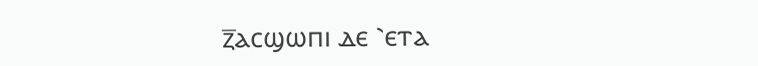ⲍ̅ⲁⲥϣⲱⲡⲓ ⲇⲉ ⳿ⲉⲧⲁ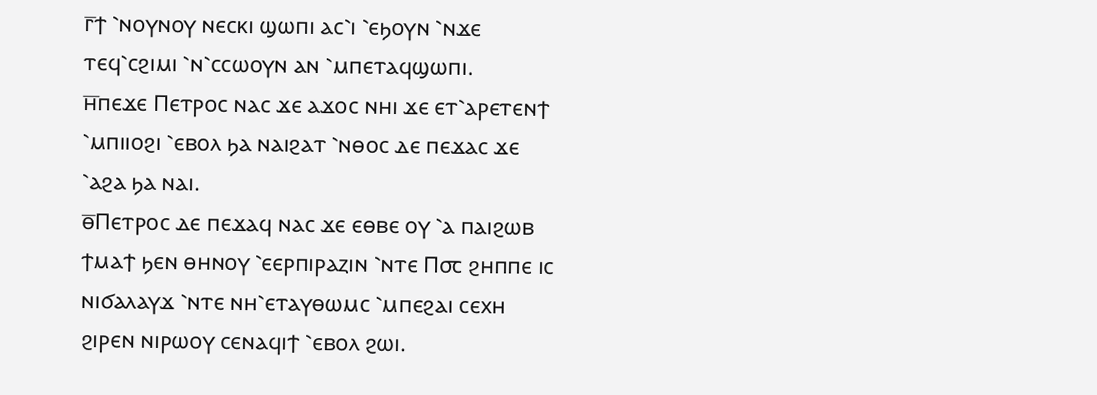ⲅ̅ϯ ⳿ⲛⲟⲩⲛⲟⲩ ⲛⲉⲥⲕⲓ ϣⲱⲡⲓ ⲁⲥ⳿ⲓ ⳿ⲉϧⲟⲩⲛ ⳿ⲛϫⲉ ⲧⲉϥ⳿ⲥϩⲓⲙⲓ ⳿ⲛ⳿ⲥⲥⲱⲟⲩⲛ ⲁⲛ ⳿ⲙⲡⲉⲧⲁϥϣⲱⲡⲓ.
ⲏ̅ⲡⲉϫⲉ Ⲡⲉⲧⲣⲟⲥ ⲛⲁⲥ ϫⲉ ⲁϫⲟⲥ ⲛⲏⲓ ϫⲉ ⲉⲧ⳿ⲁⲣⲉⲧⲉⲛϯ ⳿ⲙⲡⲓⲓⲟϩⲓ ⳿ⲉⲃⲟⲗ ϧⲁ ⲛⲁⲓϩⲁⲧ ⳿ⲛⲑⲟⲥ ⲇⲉ ⲡⲉϫⲁⲥ ϫⲉ ⳿ⲁϩⲁ ϧⲁ ⲛⲁⲓ.
ⲑ̅Ⲡⲉⲧⲣⲟⲥ ⲇⲉ ⲡⲉϫⲁϥ ⲛⲁⲥ ϫⲉ ⲉⲑⲃⲉ ⲟⲩ ⳿ⲁ ⲡⲁⲓϩⲱⲃ ϯⲙⲁϯ ϧⲉⲛ ⲑⲏⲛⲟⲩ ⳿ⲉⲉⲣⲡⲓⲣⲁⲍⲓⲛ ⳿ⲛⲧⲉ Ⲡ⳪ ϩⲏⲡⲡⲉ ⲓⲥ ⲛⲓϭⲁⲗⲁⲩϫ ⳿ⲛⲧⲉ ⲛⲏ⳿ⲉⲧⲁⲩⲑⲱⲙⲥ ⳿ⲙⲡⲉϩⲁⲓ ⲥⲉⲭⲏ ϩⲓⲣⲉⲛ ⲛⲓⲣⲱⲟⲩ ⲥⲉⲛⲁϥⲓϯ ⳿ⲉⲃⲟⲗ ϩⲱⲓ.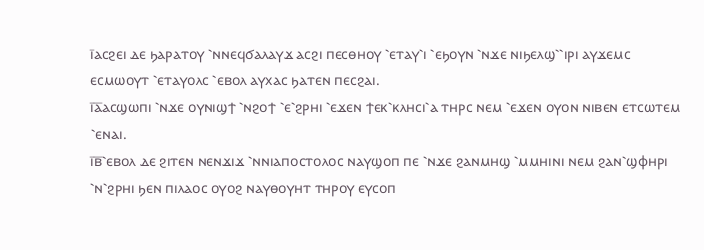ⲓ̅ⲁⲥϩⲉⲓ ⲇⲉ ϧⲁⲣⲁⲧⲟⲩ ⳿ⲛⲛⲉϥϭⲁⲗⲁⲩϫ ⲁⲥϩⲓ ⲡⲉⲥⲑⲏⲟⲩ ⳿ⲉⲧⲁⲩ⳿ⲓ ⳿ⲉϧⲟⲩⲛ ⳿ⲛϫⲉ ⲛⲓϧⲉⲗϣ⳿⳿ⲓⲣⲓ ⲁⲩϫⲉⲙⲥ ⲉⲥⲙⲱⲟⲩⲧ ⳿ⲉⲧⲁⲩⲟⲗⲥ ⳿ⲉⲃⲟⲗ ⲁⲩⲭⲁⲥ ϧⲁⲧⲉⲛ ⲡⲉⲥϩⲁⲓ.
ⲓ̅ⲁ̅ⲁⲥϣⲱⲡⲓ ⳿ⲛϫⲉ ⲟⲩⲛⲓϣϯ ⳿ⲛϩⲟϯ ⳿ⲉ⳿ϩⲣⲏⲓ ⳿ⲉϫⲉⲛ ϯⲉⲕ⳿ⲕⲗⲏⲥⲓ⳿ⲁ ⲧⲏⲣⲥ ⲛⲉⲙ ⳿ⲉϫⲉⲛ ⲟⲩⲟⲛ ⲛⲓⲃⲉⲛ ⲉⲧⲥⲱⲧⲉⲙ ⳿ⲉⲛⲁⲓ.
ⲓ̅ⲃ̅⳿ⲉⲃⲟⲗ ⲇⲉ ϩⲓⲧⲉⲛ ⲛⲉⲛϫⲓϫ ⳿ⲛⲛⲓⲁⲡⲟⲥⲧⲟⲗⲟⲥ ⲛⲁⲩϣⲟⲡ ⲡⲉ ⳿ⲛϫⲉ ϩⲁⲛⲙⲏϣ ⳿ⲙⲙⲏⲓⲛⲓ ⲛⲉⲙ ϩⲁⲛ⳿ϣⲫⲏⲣⲓ ⳿ⲛ⳿ϩⲣⲏⲓ ϧⲉⲛ ⲡⲓⲗⲁⲟⲥ ⲟⲩⲟϩ ⲛⲁⲩⲑⲟⲩⲏⲧ ⲧⲏⲣⲟⲩ ⲉⲩⲥⲟⲡ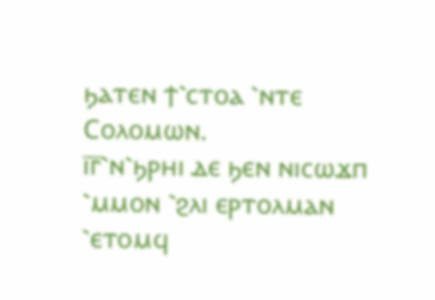ϧⲁⲧⲉⲛ ϯ⳿ⲥⲧⲟⲁ ⳿ⲛⲧⲉ Ⲥⲟⲗⲟⲙⲱⲛ.
ⲓ̅ⲅ̅⳿ⲛ⳿ϧⲣⲏⲓ ⲇⲉ ϧⲉⲛ ⲛⲓⲥⲱϫⲡ ⳿ⲙⲙⲟⲛ ⳿ϩⲗⲓ ⲉⲣⲧⲟⲗⲙⲁⲛ ⳿ⲉⲧⲟⲙϥ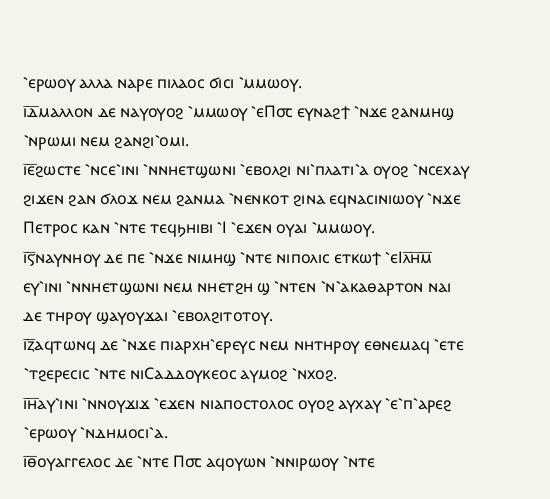⳿ⲉⲣⲱⲟⲩ ⲁⲗⲗⲁ ⲛⲁⲣⲉ ⲡⲓⲗⲁⲟⲥ ϭⲓⲥⲓ ⳿ⲙⲙⲱⲟⲩ.
ⲓ̅ⲇ̅ⲙⲁⲗⲗⲟⲛ ⲇⲉ ⲛⲁⲩⲟⲩⲟϩ ⳿ⲙⲙⲱⲟⲩ ⳿ⲉⲠ⳪ ⲉⲩⲛⲁϩϯ ⳿ⲛϫⲉ ϩⲁⲛⲙⲏϣ ⳿ⲛⲣⲱⲙⲓ ⲛⲉⲙ ϩⲁⲛϩⲓ⳿ⲟⲙⲓ.
ⲓ̅ⲉ̅ϩⲱⲥⲧⲉ ⳿ⲛⲥⲉ⳿ⲓⲛⲓ ⳿ⲛⲛⲏⲉⲧϣⲱⲛⲓ ⳿ⲉⲃⲟⲗϩⲓ ⲛⲓ⳿ⲡⲗⲁⲧⲓ⳿ⲁ ⲟⲩⲟϩ ⳿ⲛⲥⲉⲭⲁⲩ ϩⲓϫⲉⲛ ϩⲁⲛ ϭⲗⲟϫ ⲛⲉⲙ ϩⲁⲛⲙⲁ ⳿ⲛⲉⲛⲕⲟⲧ ϩⲓⲛⲁ ⲉϥⲛⲁⲥⲓⲛⲓⲱⲟⲩ ⳿ⲛϫⲉ Ⲡⲉⲧⲣⲟⲥ ⲕⲁⲛ ⳿ⲛⲧⲉ ⲧⲉϥϧⲏⲓⲃⲓ ⳿Ⲓ ⳿ⲉϫⲉⲛ ⲟⲩⲁⲓ ⳿ⲙⲙⲱⲟⲩ.
ⲓ̅ⲋ̅ⲛⲁⲩⲛⲏⲟⲩ ⲇⲉ ⲡⲉ ⳿ⲛϫⲉ ⲛⲓⲙⲏϣ ⳿ⲛⲧⲉ ⲛⲓⲡⲟⲗⲓⲥ ⲉⲧⲕⲱϯ ⳿ⲉⲒⲗ̅ⲏ̅ⲙ̅ ⲉⲩ⳿ⲓⲛⲓ ⳿ⲛⲛⲏⲉⲧϣⲱⲛⲓ ⲛⲉⲙ ⲛⲏⲉⲧϩⲏ ϣ ⳿ⲛⲧⲉⲛ ⳿ⲛ⳿ⲁⲕⲁⲑⲁⲣⲧⲟⲛ ⲛⲁⲓ ⲇⲉ ⲧⲏⲣⲟⲩ ϣⲁⲩⲟⲩϫⲁⲓ ⳿ⲉⲃⲟⲗϩⲓⲧⲟⲧⲟⲩ.
ⲓ̅ⲍ̅ⲁϥⲧⲱⲛϥ ⲇⲉ ⳿ⲛϫⲉ ⲡⲓⲁⲣⲭⲏ⳿ⲉⲣⲉⲩⲥ ⲛⲉⲙ ⲛⲏⲧⲏⲣⲟⲩ ⲉⲑⲛⲉⲙⲁϥ ⳿ⲉⲧⲉ ⳿ⲧϩⲉⲣⲉⲥⲓⲥ ⳿ⲛⲧⲉ ⲛⲓⲤⲁⲇⲇⲟⲩⲕⲉⲟⲥ ⲁⲩⲙⲟϩ ⳿ⲛⲭⲟϩ.
ⲓ̅ⲏ̅ⲁⲩ⳿ⲓⲛⲓ ⳿ⲛⲛⲟⲩϫⲓϫ ⳿ⲉϫⲉⲛ ⲛⲓⲁⲡⲟⲥⲧⲟⲗⲟⲥ ⲟⲩⲟϩ ⲁⲩⲭⲁⲩ ⳿ⲉ⳿ⲡ⳿ⲁⲣⲉϩ ⳿ⲉⲣⲱⲟⲩ ⳿ⲛⲇⲏⲙⲟⲥⲓ⳿ⲁ.
ⲓ̅ⲑ̅ⲟⲩⲁⲅⲅⲉⲗⲟⲥ ⲇⲉ ⳿ⲛⲧⲉ Ⲡ⳪ ⲁϥⲟⲩⲱⲛ ⳿ⲛⲛⲓⲣⲱⲟⲩ ⳿ⲛⲧⲉ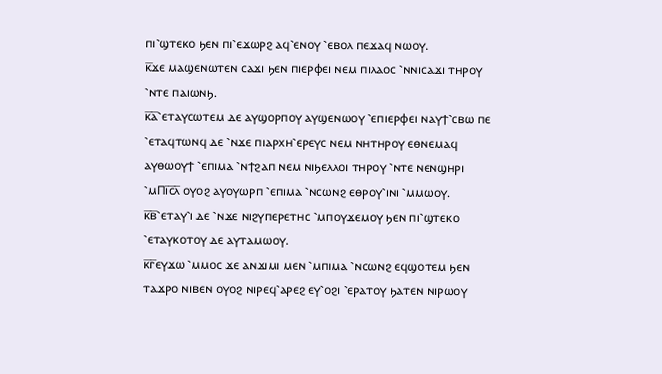ⲡⲓ⳿ϣⲧⲉⲕⲟ ϧⲉⲛ ⲡⲓ⳿ⲉϫⲱⲣϩ ⲁϥ⳿ⲉⲛⲟⲩ ⳿ⲉⲃⲟⲗ ⲡⲉϫⲁϥ ⲛⲱⲟⲩ.
ⲕ̅ϫⲉ ⲙⲁϣⲉⲛⲱⲧⲉⲛ ⲥⲁϫⲓ ϧⲉⲛ ⲡⲓⲉⲣⲫⲉⲓ ⲛⲉⲙ ⲡⲓⲗⲁⲟⲥ ⳿ⲛⲛⲓⲥⲁϫⲓ ⲧⲏⲣⲟⲩ ⳿ⲛⲧⲉ ⲡⲁⲓⲱⲛϧ.
ⲕ̅ⲁ̅⳿ⲉⲧⲁⲩⲥⲱⲧⲉⲙ ⲇⲉ ⲁⲩϣⲟⲣⲡⲟⲩ ⲁⲩϣⲉⲛⲱⲟⲩ ⳿ⲉⲡⲓⲉⲣⲫⲉⲓ ⲛⲁⲩϯ⳿ⲥⲃⲱ ⲡⲉ ⳿ⲉⲧⲁϥⲧⲱⲛϥ ⲇⲉ ⳿ⲛϫⲉ ⲡⲓⲁⲣⲭⲏ⳿ⲉⲣⲉⲩⲥ ⲛⲉⲙ ⲛⲏⲧⲏⲣⲟⲩ ⲉⲑⲛⲉⲙⲁϥ ⲁⲩⲑⲱⲟⲩϯ ⳿ⲉⲡⲓⲙⲁ ⳿ⲛϯϩⲁⲡ ⲛⲉⲙ ⲛⲓϧⲉⲗⲗⲟⲓ ⲧⲏⲣⲟⲩ ⳿ⲛⲧⲉ ⲛⲉⲛϣⲏⲣⲓ ⳿ⲙⲠⲓ̅ⲥ̅ⲗ̅ ⲟⲩⲟϩ ⲁⲩⲟⲩⲱⲣⲡ ⳿ⲉⲡⲓⲙⲁ ⳿ⲛⲥⲱⲛϩ ⲉⲑⲣⲟⲩ⳿ⲓⲛⲓ ⳿ⲙⲙⲱⲟⲩ.
ⲕ̅ⲃ̅⳿ⲉⲧⲁⲩ⳿ⲓ ⲇⲉ ⳿ⲛϫⲉ ⲛⲓϩⲩⲡⲉⲣⲉⲧⲏⲥ ⳿ⲙⲡⲟⲩϫⲉⲙⲟⲩ ϧⲉⲛ ⲡⲓ⳿ϣⲧⲉⲕⲟ ⳿ⲉⲧⲁⲩⲕⲟⲧⲟⲩ ⲇⲉ ⲁⲩⲧⲁⲙⲱⲟⲩ.
ⲕ̅ⲅ̅ⲉⲩϫⲱ ⳿ⲙⲙⲟⲥ ϫⲉ ⲁⲛϫⲓⲙⲓ ⲙⲉⲛ ⳿ⲙⲡⲓⲙⲁ ⳿ⲛⲥⲱⲛϩ ⲉϥϣⲟⲧⲉⲙ ϧⲉⲛ ⲧⲁϫⲣⲟ ⲛⲓⲃⲉⲛ ⲟⲩⲟϩ ⲛⲓⲣⲉϥ⳿ⲁⲣⲉϩ ⲉⲩ⳿ⲟϩⲓ ⳿ⲉⲣⲁⲧⲟⲩ ϧⲁⲧⲉⲛ ⲛⲓⲣⲱⲟⲩ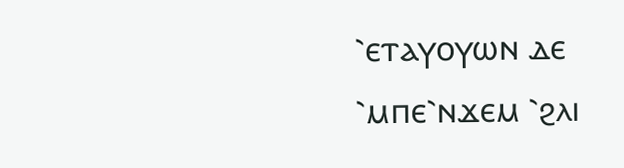⳿ⲉⲧⲁⲩⲟⲩⲱⲛ ⲇⲉ ⳿ⲙⲡⲉ⳿ⲛϫⲉⲙ ⳿ϩⲗⲓ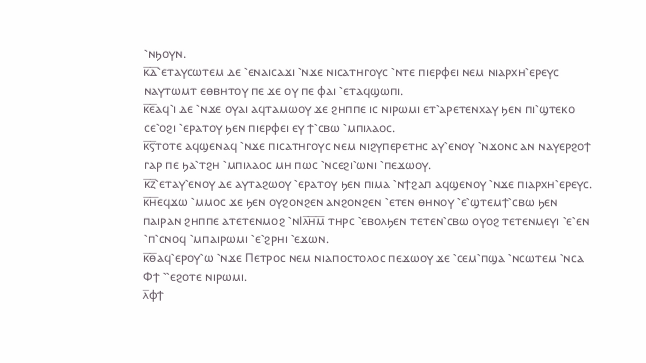⳿ⲛϧⲟⲩⲛ.
ⲕ̅ⲇ̅⳿ⲉⲧⲁⲩⲥⲱⲧⲉⲙ ⲇⲉ ⳿ⲉⲛⲁⲓⲥⲁϫⲓ ⳿ⲛϫⲉ ⲛⲓⲥⲁⲧⲏⲅⲟⲩⲥ ⳿ⲛⲧⲉ ⲡⲓⲉⲣⲫⲉⲓ ⲛⲉⲙ ⲛⲓⲁⲣⲭⲏ⳿ⲉⲣⲉⲩⲥ ⲛⲁⲩⲧⲱⲙⲧ ⲉⲑⲃⲏⲧⲟⲩ ⲡⲉ ϫⲉ ⲟⲩ ⲡⲉ ⲫⲁⲓ ⳿ⲉⲧⲁϥϣⲱⲡⲓ.
ⲕ̅ⲉ̅ⲁϥ⳿ⲓ ⲇⲉ ⳿ⲛϫⲉ ⲟⲩⲁⲓ ⲁϥⲧⲁⲙⲱⲟⲩ ϫⲉ ϩⲏⲡⲡⲉ ⲓⲥ ⲛⲓⲣⲱⲙⲓ ⲉⲧ⳿ⲁⲣⲉⲧⲉⲛⲭⲁⲩ ϧⲉⲛ ⲡⲓ⳿ϣⲧⲉⲕⲟ ⲥⲉ⳿ⲟϩⲓ ⳿ⲉⲣⲁⲧⲟⲩ ϧⲉⲛ ⲡⲓⲉⲣⲫⲉⲓ ⲉⲩ ϯ⳿ⲥⲃⲱ ⳿ⲙⲡⲓⲗⲁⲟⲥ.
ⲕ̅ⲋ̅ⲧⲟⲧⲉ ⲁϥϣⲉⲛⲁϥ ⳿ⲛϫⲉ ⲡⲓⲥⲁⲧⲏⲅⲟⲩⲥ ⲛⲉⲙ ⲛⲓϩⲩⲡⲉⲣⲉⲧⲏⲥ ⲁⲩ⳿ⲉⲛⲟⲩ ⳿ⲛϫⲟⲛⲥ ⲁⲛ ⲛⲁⲩⲉⲣϩⲟϯ ⲅⲁⲣ ⲡⲉ ϧⲁ⳿ⲧϩⲏ ⳿ⲙⲡⲓⲗⲁⲟⲥ ⲙⲏ ⲡⲱⲥ ⳿ⲛⲥⲉϩⲓ⳿ⲱⲛⲓ ⳿ⲡⲉϫⲱⲟⲩ.
ⲕ̅ⲍ̅⳿ⲉⲧⲁⲩ⳿ⲉⲛⲟⲩ ⲇⲉ ⲁⲩⲧⲁϩⲱⲟⲩ ⳿ⲉⲣⲁⲧⲟⲩ ϧⲉⲛ ⲡⲓⲙⲁ ⳿ⲛϯϩⲁⲡ ⲁϥϣⲉⲛⲟⲩ ⳿ⲛϫⲉ ⲡⲓⲁⲣⲭⲏ⳿ⲉⲣⲉⲩⲥ.
ⲕ̅ⲏ̅ⲉϥϫⲱ ⳿ⲙⲙⲟⲥ ϫⲉ ϧⲉⲛ ⲟⲩϩⲟⲛϩⲉⲛ ⲁⲛϩⲟⲛϩⲉⲛ ⳿ⲉⲧⲉⲛ ⲑⲏⲛⲟⲩ ⳿ⲉ⳿ϣⲧⲉⲙϯ⳿ⲥⲃⲱ ϧⲉⲛ ⲡⲁⲓⲣⲁⲛ ϩⲏⲡⲡⲉ ⲁⲧⲉⲧⲉⲛⲙⲟϩ ⳿ⲛⲒⲗ̅ⲏ̅ⲙ̅ ⲧⲏⲣⲥ ⳿ⲉⲃⲟⲗϧⲉⲛ ⲧⲉⲧⲉⲛ⳿ⲥⲃⲱ ⲟⲩⲟϩ ⲧⲉⲧⲉⲛⲙⲉⲩⲓ ⳿ⲉ⳿ⲉⲛ ⳿ⲡ⳿ⲥⲛⲟϥ ⳿ⲙⲡⲁⲓⲣⲱⲙⲓ ⳿ⲉ⳿ϩⲣⲏⲓ ⳿ⲉϫⲱⲛ.
ⲕ̅ⲑ̅ⲁϥ⳿ⲉⲣⲟⲩ⳿ⲱ ⳿ⲛϫⲉ Ⲡⲉⲧⲣⲟⲥ ⲛⲉⲙ ⲛⲓⲁⲡⲟⲥⲧⲟⲗⲟⲥ ⲡⲉϫⲱⲟⲩ ϫⲉ ⳿ⲥⲉⲙ⳿ⲡϣⲁ ⳿ⲛⲥⲱⲧⲉⲙ ⳿ⲛⲥⲁ Ⲫϯ ⳿⳿ⲉϩⲟⲧⲉ ⲛⲓⲣⲱⲙⲓ.
ⲗ̅ⲫϯ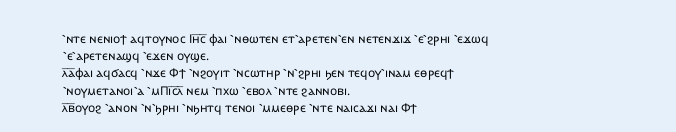⳿ⲛⲧⲉ ⲛⲉⲛⲓⲟϯ ⲁϥⲧⲟⲩⲛⲟⲥ Ⲓⲏ̅ⲥ̅ ⲫⲁⲓ ⳿ⲛⲑⲱⲧⲉⲛ ⲉⲧ⳿ⲁⲣⲉⲧⲉⲛ⳿ⲉⲛ ⲛⲉⲧⲉⲛϫⲓϫ ⳿ⲉ⳿ϩⲣⲏⲓ ⳿ⲉϫⲱϥ ⳿ⲉ⳿ⲁⲣⲉⲧⲉⲛⲁϣϥ ⳿ⲉϫⲉⲛ ⲟⲩϣⲉ.
ⲗ̅ⲁ̅ⲫⲁⲓ ⲁϥϭⲁⲥϥ ⳿ⲛϫⲉ Ⲫϯ ⳿ⲛϩⲟⲩⲓⲧ ⳿ⲛⲥⲱⲧⲏⲣ ⳿ⲛ⳿ϩⲣⲏⲓ ϧⲉⲛ ⲧⲉϥⲟⲩ⳿ⲓⲛⲁⲙ ⲉⲑⲣⲉϥϯ ⳿ⲛⲟⲩⲙⲉⲧⲁⲛⲟⲓ⳿ⲁ ⳿ⲙⲠⲓ̅ⲥ̅ⲗ̅ ⲛⲉⲙ ⳿ⲡⲭⲱ ⳿ⲉⲃⲟⲗ ⳿ⲛⲧⲉ ϩⲁⲛⲛⲟⲃⲓ.
ⲗ̅ⲃ̅ⲟⲩⲟϩ ⳿ⲁⲛⲟⲛ ⳿ⲛ⳿ϧⲣⲏⲓ ⳿ⲛϧⲏⲧϥ ⲧⲉⲛⲟⲓ ⳿ⲙⲙⲉⲑⲣⲉ ⳿ⲛⲧⲉ ⲛⲁⲓⲥⲁϫⲓ ⲛⲁⲓ Ⲫϯ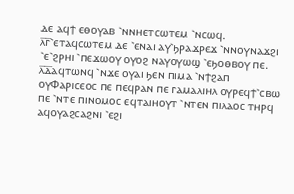ⲇⲉ ⲁϥϯ ⲉⲑⲟⲩⲁⲃ ⳿ⲛⲛⲏⲉⲧⲥⲱⲧⲉⲙ ⳿ⲛⲥⲱϥ.
ⲗ̅ⲅ̅⳿ⲉⲧⲁϥⲥⲱⲧⲉⲙ ⲇⲉ ⳿ⲉⲛⲁⲓ ⲁⲩ⳿ϧⲣⲁϫⲣⲉϫ ⳿ⲛⲛⲟⲩⲛⲁϫϩⲓ ⳿ⲉ⳿ϩⲣⲏⲓ ⳿ⲡⲉϫⲱⲟⲩ ⲟⲩⲟϩ ⲛⲁⲩⲟⲩⲱϣ ⳿ⲉϧⲟⲑⲃⲟⲩ ⲡⲉ.
ⲗ̅ⲇ̅ⲁϥⲧⲱⲛϥ ⳿ⲛϫⲉ ⲟⲩⲁⲓ ϧⲉⲛ ⲡⲓⲙⲁ ⳿ⲛϯϩⲁⲡ ⲟⲩⲪⲁⲣⲓⲥⲉⲟⲥ ⲡⲉ ⲡⲉϥⲣⲁⲛ ⲡⲉ ⲅⲁⲙⲁⲗⲓⲏⲗ ⲟⲩⲣⲉϥϯ⳿ⲥⲃⲱ ⲡⲉ ⳿ⲛⲧⲉ ⲡⲓⲛⲟⲙⲟⲥ ⲉϥⲧⲁⲓⲏⲟⲩⲧ ⳿ⲛⲧⲉⲛ ⲡⲓⲗⲁⲟⲥ ⲧⲏⲣϥ ⲁϥⲟⲩⲁϩⲥⲁϩⲛⲓ ⳿ⲉϩⲓ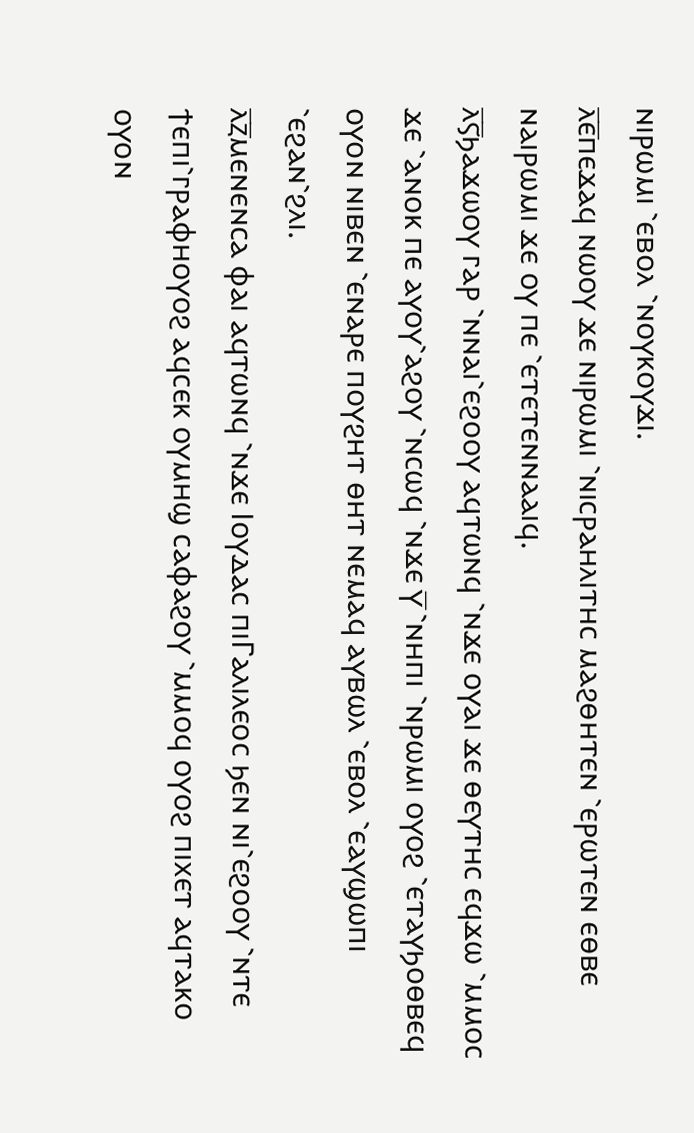ⲛⲓⲣⲱⲙⲓ ⳿ⲉⲃⲟⲗ ⳿ⲛⲟⲩⲕⲟⲩϫⲓ.
ⲗ̅ⲉ̅ⲡⲉϫⲁϥ ⲛⲱⲟⲩ ϫⲉ ⲛⲓⲣⲱⲙⲓ ⳿ⲛⲓⲥⲣⲁⲏⲗⲓⲧⲏⲥ ⲙⲁϩⲑⲏⲧⲉⲛ ⳿ⲉⲣⲱⲧⲉⲛ ⲉⲑⲃⲉ ⲛⲁⲓⲣⲱⲙⲓ ϫⲉ ⲟⲩ ⲡⲉ ⳿ⲉⲧⲉⲧⲉⲛⲛⲁⲁⲓϥ.
ⲗ̅ⲋ̅ϧⲁϫⲱⲟⲩ ⲅⲁⲣ ⳿ⲛⲛⲁⲓ⳿ⲉϩⲟⲟⲩ ⲁϥⲧⲱⲛϥ ⳿ⲛϫⲉ ⲟⲩⲁⲓ ϫⲉ ⲑⲉⲩⲧⲏⲥ ⲉϥϫⲱ ⳿ⲙⲙⲟⲥ ϫⲉ ⳿ⲁⲛⲟⲕ ⲡⲉ ⲁⲩⲟⲩ⳿ⲁϩⲟⲩ ⳿ⲛⲥⲱϥ ⳿ⲛϫⲉ ⲩ̅ ⳿ⲛⲏⲡⲓ ⳿ⲛⲣⲱⲙⲓ ⲟⲩⲟϩ ⳿ⲉⲧⲁⲩϧⲟⲑⲃⲉϥ ⲟⲩⲟⲛ ⲛⲓⲃⲉⲛ ⳿ⲉⲛⲁⲣⲉ ⲡⲟⲩϩⲏⲧ ⲑⲏⲧ ⲛⲉⲙⲁϥ ⲁⲩⲃⲱⲗ ⳿ⲉⲃⲟⲗ ⳿ⲉⲁⲩϣⲱⲡⲓ ⳿ⲉϩⲁⲛ⳿ϩⲗⲓ.
ⲗ̅ⲍ̅ⲙⲉⲛⲉⲛⲥⲁ ⲫⲁⲓ ⲁϥⲧⲱⲛϥ ⳿ⲛϫⲉ Ⲓⲟⲩⲇⲁⲥ ⲡⲓⲄⲁⲗⲓⲗⲉⲟⲥ ϧⲉⲛ ⲛⲓ⳿ⲉϩⲟⲟⲩ ⳿ⲛⲧⲉ ϯⲉⲡⲓ⳿ⲅⲣⲁⲫⲏⲟⲩⲟϩ ⲁϥⲥⲉⲕ ⲟⲩⲙⲏϣ ⲥⲁⲫⲁϩⲟⲩ ⳿ⲙⲙⲟϥ ⲟⲩⲟϩ ⲡⲓⲭⲉⲧ ⲁϥⲧⲁⲕⲟ ⲟⲩⲟⲛ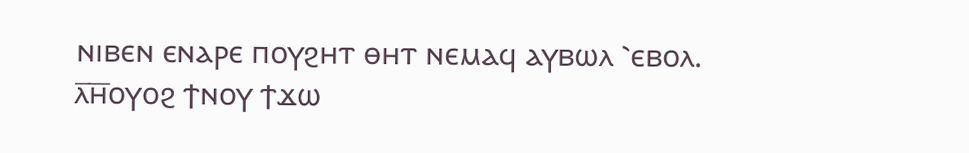ⲛⲓⲃⲉⲛ ⲉⲛⲁⲣⲉ ⲡⲟⲩϩⲏⲧ ⲑⲏⲧ ⲛⲉⲙⲁϥ ⲁⲩⲃⲱⲗ ⳿ⲉⲃⲟⲗ.
ⲗ̅ⲏ̅ⲟⲩⲟϩ ϯⲛⲟⲩ ϯϫⲱ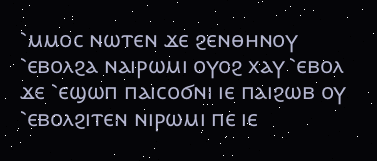⳿ⲙⲙⲟⲥ ⲛⲱⲧⲉⲛ ϫⲉ ϩⲉⲛⲑⲏⲛⲟⲩ ⳿ⲉⲃⲟⲗϩⲁ ⲛⲁⲓⲣⲱⲙⲓ ⲟⲩⲟϩ ⲭⲁⲩ ⳿ⲉⲃⲟⲗ ϫⲉ ⳿ⲉϣⲱⲡ ⲡⲁⲓⲥⲟϭⲛⲓ ⲓⲉ ⲡⲁⲓϩⲱⲃ ⲟⲩ ⳿ⲉⲃⲟⲗϩⲓⲧⲉⲛ ⲛⲓⲣⲱⲙⲓ ⲡⲉ ⲓⲉ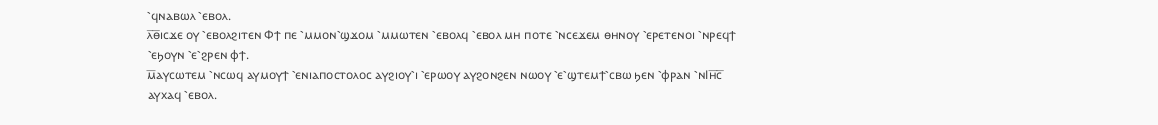⳿ϥⲛⲁⲃⲱⲗ ⳿ⲉⲃⲟⲗ.
ⲗ̅ⲑ̅ⲓⲥϫⲉ ⲟⲩ ⳿ⲉⲃⲟⲗϩⲓⲧⲉⲛ Ⲫϯ ⲡⲉ ⳿ⲙⲙⲟⲛ⳿ϣϫⲟⲙ ⳿ⲙⲙⲱⲧⲉⲛ ⳿ⲉⲃⲟⲗϥ ⳿ⲉⲃⲟⲗ ⲙⲏ ⲡⲟⲧⲉ ⳿ⲛⲥⲉϫⲉⲙ ⲑⲏⲛⲟⲩ ⳿ⲉⲣⲉⲧⲉⲛⲟⲓ ⳿ⲛⲣⲉϥϯ ⳿ⲉϧⲟⲩⲛ ⳿ⲉ⳿ϩⲣⲉⲛ ⲫϯ.
ⲙ̅ⲁⲩⲥⲱⲧⲉⲙ ⳿ⲛⲥⲱϥ ⲁⲩⲙⲟⲩϯ ⳿ⲉⲛⲓⲁⲡⲟⲥⲧⲟⲗⲟⲥ ⲁⲩϩⲓⲟⲩ⳿ⲓ ⳿ⲉⲣⲱⲟⲩ ⲁⲩϩⲟⲛϩⲉⲛ ⲛⲱⲟⲩ ⳿ⲉ⳿ϣⲧⲉⲙϯ⳿ⲥⲃⲱ ϧⲉⲛ ⳿ⲫⲣⲁⲛ ⳿ⲛⲒⲏ̅ⲥ̅ ⲁⲩⲭⲁϥ ⳿ⲉⲃⲟⲗ.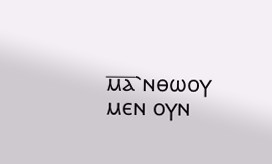ⲙ̅ⲁ̅⳿ⲛⲑⲱⲟⲩ ⲙⲉⲛ ⲟⲩⲛ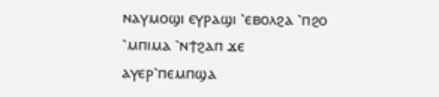ⲛⲁⲩⲙⲟϣⲓ ⲉⲩⲣⲁϣⲓ ⳿ⲉⲃⲟⲗϩⲁ ⳿ⲡϩⲟ ⳿ⲙⲡⲓⲙⲁ ⳿ⲛϯϩⲁⲡ ϫⲉ ⲁⲩⲉⲣ⳿ⲡⲉⲙⲡϣⲁ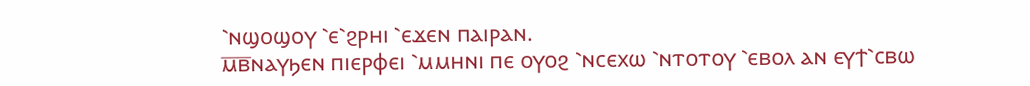⳿ⲛϣⲟϣⲟⲩ ⳿ⲉ⳿ϩⲣⲏⲓ ⳿ⲉϫⲉⲛ ⲡⲁⲓⲣⲁⲛ.
ⲙ̅ⲃ̅ⲛⲁⲩϧⲉⲛ ⲡⲓⲉⲣⲫⲉⲓ ⳿ⲙⲙⲏⲛⲓ ⲡⲉ ⲟⲩⲟϩ ⳿ⲛⲥⲉⲭⲱ ⳿ⲛⲧⲟⲧⲟⲩ ⳿ⲉⲃⲟⲗ ⲁⲛ ⲉⲩϯ⳿ⲥⲃⲱ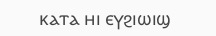ⲕⲁⲧⲁ ⲏⲓ ⲉⲩϩⲓⲱⲓϣ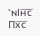⳿ⲛⲒⲏ̅ⲥ̅ Ⲡⲭ̅ⲥ̅